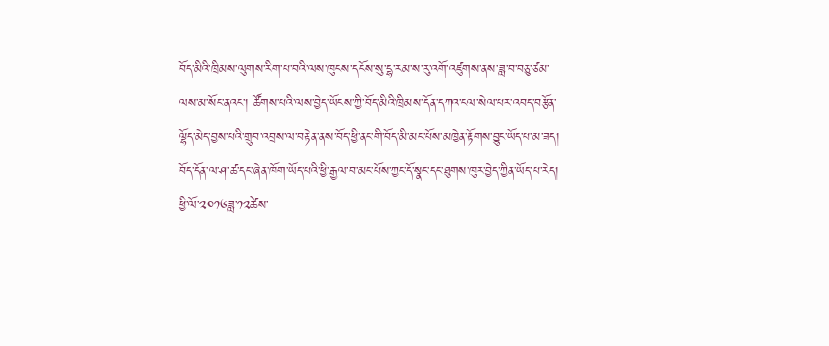བོད་མིའི་ཁྲིམས་ལུགས་རིག་པ་བའི་ལས་ཁུངས་དངོས་སུ་དྷ་རམ་ས་རུ་འགོ་འཛུགས་ནས་ཟླ་བ་བཅུ་ཙམ་ལས་མ་སོང་ནའང་། ཚོགས་པའི་ལས་བྱེད་ཡོངས་ཀྱི་བོད་མིའི་ཁྲིམས་དོན་དཀའ་ངལ་སེལ་པར་འབད་བརྩོན་ལྷོད་མེད་བྱས་པའི་གྲུབ་འབྲས་ལ་བརྟེན་ནས་བོད་ཕྱི་ནང་གི་བོད་མི་མང་པོས་མཁྱེན་རྟོགས་བྱུང་ཡོད་པ་མ་ཟད།
བོད་དོན་ལ་ཤ་ཚ་དང་ཞེན་ཁོག་ཡོད་པའི་ཕྱི་རྒྱལ་བ་མང་པོས་ཀྱང་དོ་སྣང་དང་ཐུགས་ཁུར་བྱེད་ཀྱིན་ཡོད་པ་རེད།
ཕྱི་ལོ་༢༠༡༦ཟླ་༡༢ཚེས་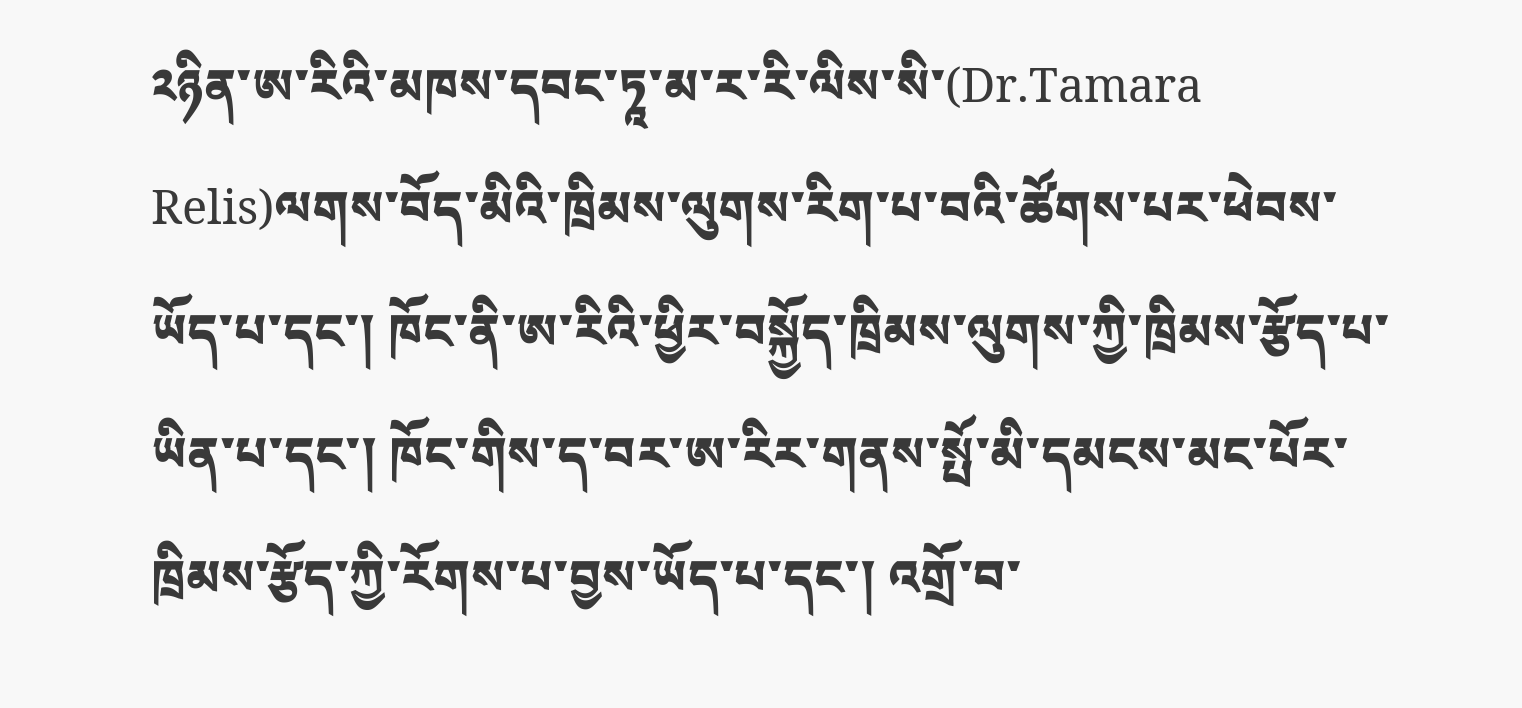༢ཉིན་ཨ་རིའི་མཁས་དབང་ཏཱ་མ་ར་རི་ལིས་སི་(Dr.Tamara Relis)ལགས་བོད་མིའི་ཁྲིམས་ལུགས་རིག་པ་བའི་ཚོགས་པར་ཕེབས་ཡོད་པ་དང་། ཁོང་ནི་ཨ་རིའི་ཕྱིར་བསྐྱོད་ཁྲིམས་ལུགས་ཀྱི་ཁྲིམས་རྩོད་པ་ཡིན་པ་དང་། ཁོང་གིས་ད་བར་ཨ་རིར་གནས་སྤོ་མི་དམངས་མང་པོར་ཁྲིམས་རྩོད་ཀྱི་རོགས་པ་བྱས་ཡོད་པ་དང་། འགྲོ་བ་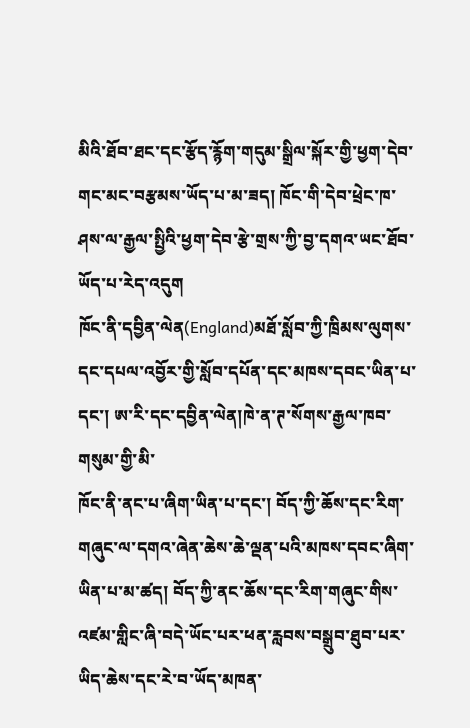མིའི་ཐོབ་ཐང་དང་རྩོད་རྙོག་གདུམ་སྒྲིལ་སྐོར་གྱི་ཕྱག་དེབ་གང་མང་བརྩམས་ཡོད་པ་མ་ཟད། ཁོང་གི་དེབ་ཕྲེང་ཁ་ཤས་ལ་རྒྱལ་སྤྱིའི་ཕྱག་དེབ་རྩེ་གྲས་ཀྱི་བྱ་དགའ་ཡང་ཐོབ་ཡོད་པ་རེད་འདུག
ཁོང་ནི་དབྱིན་ལེན(England)མཐོ་སློབ་ཀྱི་ཁྲིམས་ལུགས་དང་དཔལ་འབྱོར་གྱི་སློབ་དཔོན་དང་མཁས་དབང་ཡིན་པ་དང་། ཨ་རི་དང་དབྱིན་ལེན།ཁེ་ན་ཊ་སོགས་རྒྱལ་ཁབ་གསུམ་གྱི་མི་
ཁོང་ནི་ནང་པ་ཞིག་ཡིན་པ་དང་། བོད་ཀྱི་ཆོས་དང་རིག་གཞུང་ལ་དགའ་ཞེན་ཆེས་ཆེ་ལྡན་པའི་མཁས་དབང་ཞིག་ཡིན་པ་མ་ཚད། བོད་ཀྱི་ནང་ཆོས་དང་རིག་གཞུང་གིས་འཛམ་གླིང་ཞི་བདེ་ཡོང་པར་ཕན་རླབས་བསྒྲུབ་ཐུབ་པར་ཡིད་ཆེས་དང་རེ་བ་ཡོད་མཁན་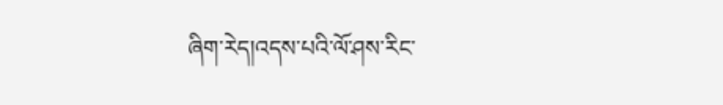ཞིག་རེད།འདས་པའི་ལོ་ཤས་རིང་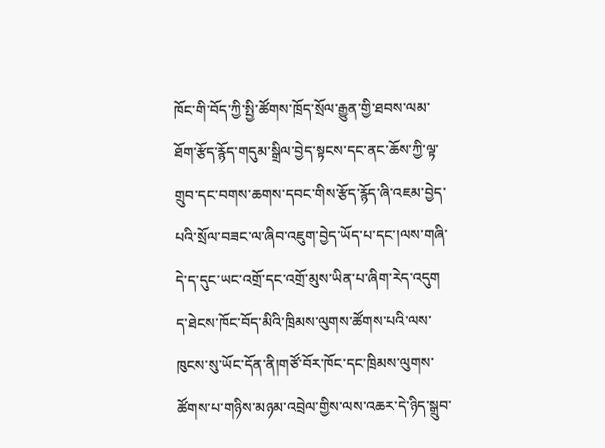ཁོང་གི་བོད་ཀྱི་སྤྱི་ཚོགས་ཁྲོད་སྲོལ་རྒྱུན་གྱི་ཐབས་ལམ་ཐོག་རྩོད་རྙོད་གདུམ་སྒྲིལ་བྱེད་སྟངས་དང་ནང་ཆོས་ཀྱི་ལྟ་གྲུབ་དང་བགས་ཆགས་དབང་གིས་རྩོད་རྙོད་ཞི་འཇམ་བྱེད་པའི་སྲོལ་བཟང་ལ་ཞིབ་འཇུག་བྱེད་ཡོད་པ་དང་།ལས་གཞི་དེ་ད་དུང་ཡང་འགྲོ་དང་འགྲོ་མུས་ཡིན་པ་ཞིག་རེད་འདུག
ད་ཐེངས་ཁོང་བོད་མིའི་ཁྲིམས་ལུགས་ཚོགས་པའི་ལས་ཁུངས་སུ་ཡོང་དོན་ནི།གཙོ་བོར་ཁོང་དང་ཁྲིམས་ལུགས་ཚོགས་པ་གཉིས་མཉམ་འབྲེལ་གྱིས་ལས་འཆར་དེ་ཉིད་སྒྲུབ་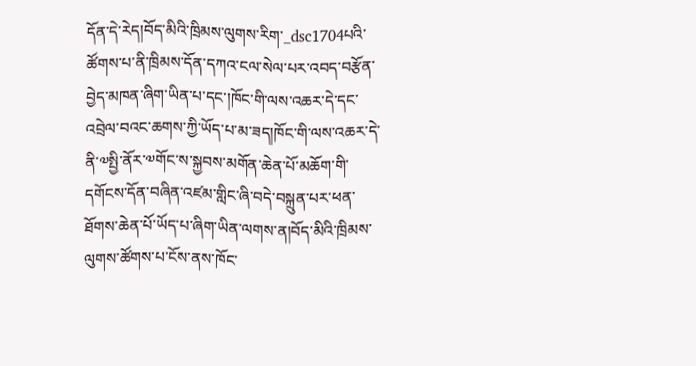དོན་དེ་རེད།བོད་མིའི་ཁྲིམས་ལུགས་རིག་_dsc1704པའི་ཚོགས་པ་ནི་ཁྲིམས་དོན་དཀའ་ངལ་སེལ་པར་འབད་བརྩོན་བྱེད་མཁན་ཞིག་ཡིན་པ་དང་།ཁོང་གི་ལས་འཆར་དེ་དང་འབྲེལ་བའང་ཆགས་ཀྱི་ཡོད་པ་མ་ཟད།ཁོང་གི་ལས་འཆར་དེ་ནི་༧སྤྱི་ནོར་༧གོང་ས་སྐྱབས་མགོན་ཆེན་པོ་མཆོག་གི་དགོངས་དོན་བཞིན་འཛམ་གླིང་ཞི་བདེ་བསྐྲུན་པར་ཕན་ཐོགས་ཆེན་པོ་ཡོད་པ་ཞིག་ཡིན་ལགས་ན།བོད་མིའི་ཁྲིམས་ལུགས་ཚོགས་པ་ངོས་ནས་ཁོང་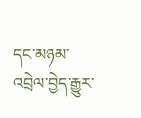དང་མཉམ་འབྲེལ་བྱེད་རྒྱུར་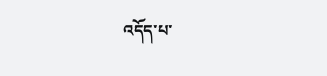འདོད་པ་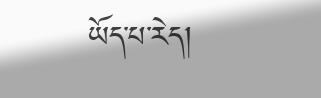ཡོད་པ་རེད།